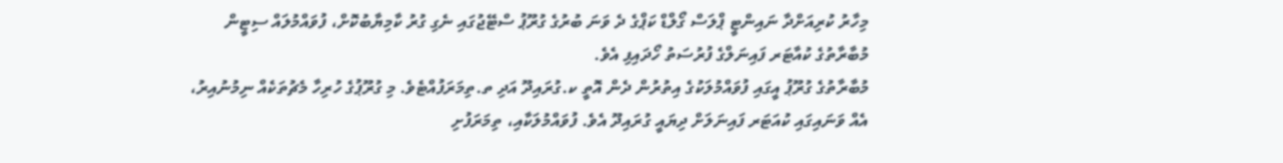މިހާރު ކުރިއަށްދާ ނައިންޓީ ޕްލަސް ގޯލްޑް ކަޕްގެ ދެ ވަނަ ބުރުގެ ގުރޫޕު ސްޓޭޖުގައި ނެގި ގުރު ކާމިޔާބުކޮށް، ފުވައްމުލައް ސިޓީން މުބާރާތުގެ ކުއާޓަރ ފައިނަލްގެ ފުރުސަތު ހޯދައިފި އެވެ.
މުބާރާތުގެ ގުރޫޕު އީގައި ފުވައްމުލަކުގެ އިތުރުން ދެން އޮތީ ކ.ގުރައިދޫ އަދި ތ.ތިމަރަފުއްޓެވެ. މި ގުރޫޕުގެ ހުރިހާ މެޗުތަކެއް ނިމުނުއިރު، އެއް ވަނައިގައި ކުއަޓަރ ފައިނަލަށް ދިޔައީ ގުރައިދޫ އެވެ. ފުވައްމުލަކާއި، ތިމަރަފުށި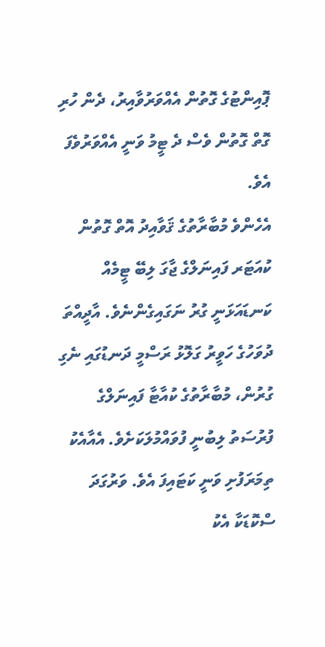ޕޮއިންޓުގެ ގޮތުން އެއްވަރުވާއިރު، ދެން ހުރި ގޮތް ގޮތުން ވެސް ދެ ޓީމު ވަނީ އެއްވަރުވެފަ އެވެ.
އެހެންވެ މުބާރާތުގެ ޤަވާއިދު އޮތް ގޮތުން ކުއަޓަރ ފައިނަލްގެ ޖާގަ ލިބޭ ޓީމެއް ކަނޑައަޅަނީ ގުރު ނަގައިގެންނެވެ. އާދީއްތަ ދުވަހުގެ ހަވީރު ގަލޮޅު ރަސްމީ ދަނޑުގައި ނެގި ގުރުން، މުބާރާތުގެ ކުއާޓާ ފައިނަލްގެ ފުރުސަތު ލިބުނީ ފުވައްމުލަކަށެވެ. އެއާއެކު ތިމަރަފުށި ވަނީ ކަޓައިފަ އެވެ. ވަރުގަދަ ސްކޮޑަކާ އެކު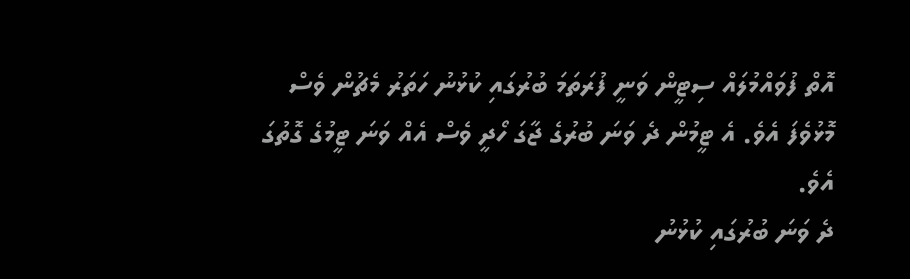އޮތް ފުވައްމުލައް ސިޓީން ވަނީ ފުރަތަމަ ބުރުގައި ކުޅުނު ހަތަރު މެޗުން ވެސް މޮޅުވެފަ އެވެ. އެ ޓީމުން ދެ ވަނަ ބުރުގެ ޖާގަ ހޯދީ ވެސް އެއް ވަނަ ޓީމުގެ ގޮތުގަ އެވެ.
ދެ ވަނަ ބުރުގައި ކުޅުނު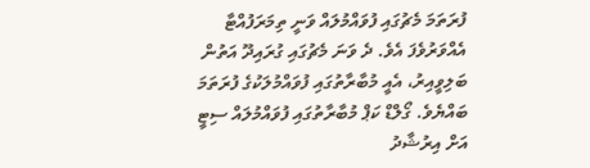ފުރަތަމަ މެޗުގައި ފުވައްމުލައް ވަނީ ތިމަރަފުއްޓާ އެއްވަރުވެފަ އެވެ. ދެ ވަނަ މެޗުގައި ގުރައިދޫ އަތުން ބަލިވީއިރު، އެއީ މުބާރާތުގައި ފުވައްމުލަކުގެ ފުރަތަމަ ބައްޔެވެ. ގޯލްޑް ކަޕް މުބާރާތުގައި ފުވައްމުލައް ސިޓީ އަށް އިރުޝާދު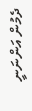ދެމުން އަންނަނީ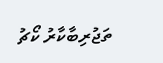ތަޖުރިބާކާރު ކޯޗު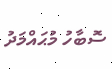ސޮބާހު މުޙައްމަދު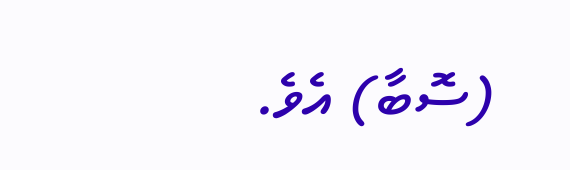(ސޮބާ) އެވެ.